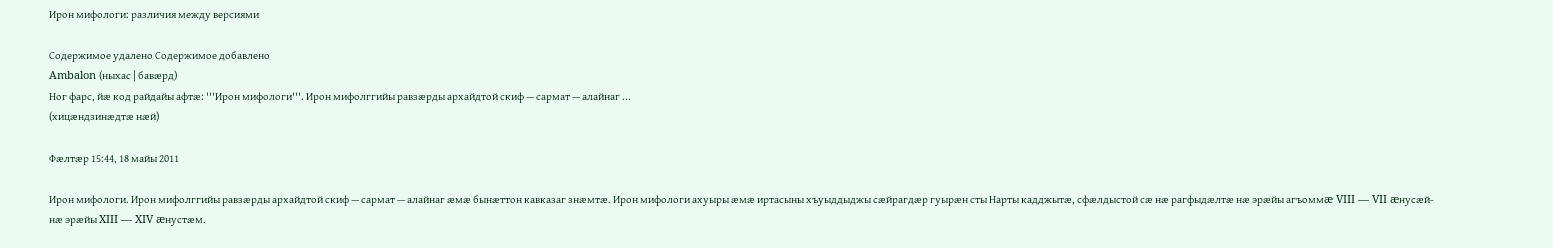Ирон мифологи: различия между версиями

Содержимое удалено Содержимое добавлено
Ambalon (ныхас | бавæрд)
Ног фарс, йæ код райдайы афтæ: '''Ирон мифологи'''. Ирон мифолггийы равзæрды архайдтой скиф — сармат — алайнаг ...
(хицæндзинæдтæ нæй)

Фæлтæр 15:44, 18 майы 2011

Ирон мифологи. Ирон мифолггийы равзæрды архайдтой скиф — сармат — алайнаг æмæ бынæттон кавказаг знæмтæ. Ирон мифологи ахуыры æмæ иртасыны хъуыддыджы сæйрагдæр гуырæн сты Нарты кадджытæ, сфæлдыстой сæ нæ рагфыдæлтæ нæ эрæйы агъоммæ VIII — VII æнусæй-нæ эрæйы XIII — XIV æнустæм.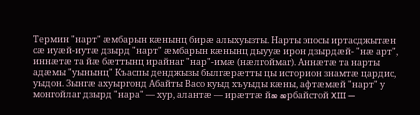Термин "нарт" æмбарын кæнынц бирæ алыхуызты. Нарты эпосы иртасджытæн сæ иуæй-иутæ дзырд "нарт" æмбарын кæнынц дыууæ ирон дзырдæй- "нæ арт", иннæтæ та йæ бæттынц ирайнаг "нар"-имæ (нæлгоймаг). Аннæтæ та нарты адæмы "уынынц" Къаспы денджызы былгæрæтты цы историон знамтæ цардис, уыдон. Зынгæ ахуыргонд Абайты Васо куыд хъуыды кæны, афтæмæй "нарт" у монгойлаг дзырд "нара" — хур, алантæ — ирæттæ йæ æрбайстой XIII —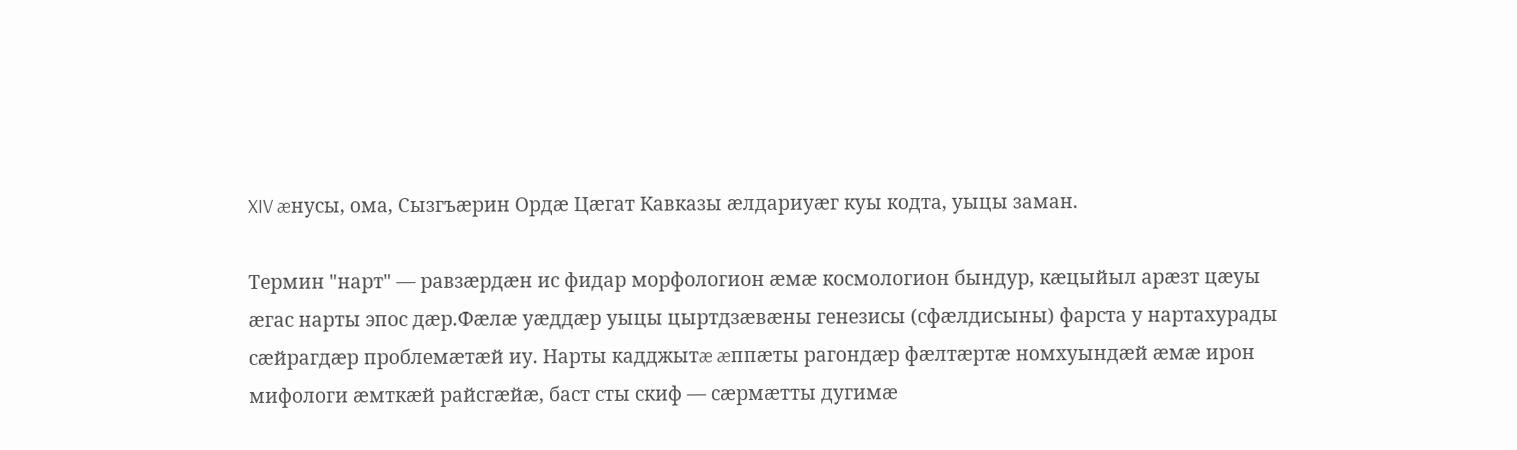XIV æнусы, ома, Сызгъæрин Ордæ Цæгат Кавказы æлдариуæг куы кодта, уыцы заман.

Термин "нарт" — равзæрдæн ис фидар морфологион æмæ космологион бындур, кæцыйыл арæзт цæуы æгас нарты эпос дæр.Фæлæ уæддæр уыцы цыртдзæвæны генезисы (сфæлдисыны) фарста у нартахурады сæйрагдæр проблемæтæй иу. Нарты кадджытæ æппæты рагондæр фæлтæртæ номхуындæй æмæ ирон мифологи æмткæй райсгæйæ, баст сты скиф — сæрмæтты дугимæ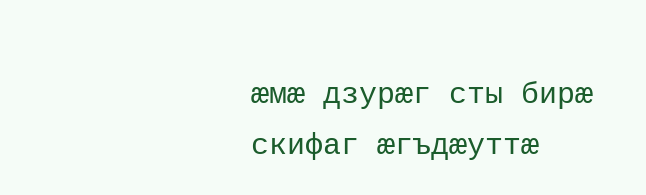æмæ дзурæг сты бирæ скифаг æгъдæуттæ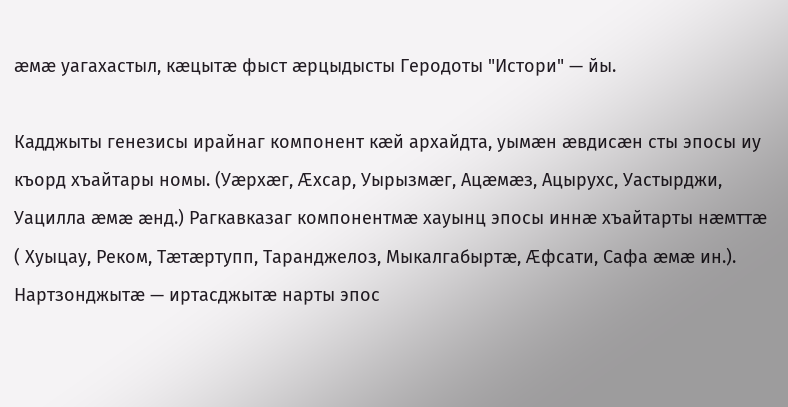æмæ уагахастыл, кæцытæ фыст æрцыдысты Геродоты "Истори" — йы.

Кадджыты генезисы ирайнаг компонент кæй архайдта, уымæн æвдисæн сты эпосы иу къорд хъайтары номы. (Уæрхæг, Æхсар, Уырызмæг, Ацæмæз, Ацырухс, Уастырджи, Уацилла æмæ æнд.) Рагкавказаг компонентмæ хауынц эпосы иннæ хъайтарты нæмттæ ( Хуыцау, Реком, Тæтæртупп, Таранджелоз, Мыкалгабыртæ, Æфсати, Сафа æмæ ин.). Нартзонджытæ — иртасджытæ нарты эпос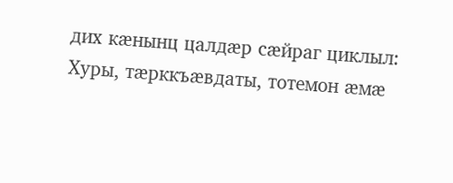дих кæнынц цалдæр сæйраг циклыл: Хуры, тæрккъæвдаты, тотемон æмæ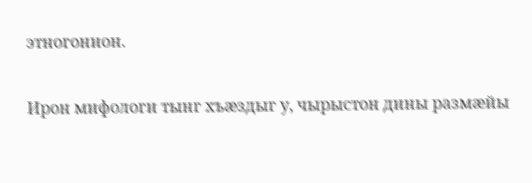этногонион.

Ирон мифологи тынг хъæздыг у, чырыстон дины размæйы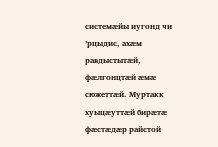системæйы иугонд чи ’рцыдис, ахæм равдыстытæй, фæлгонцтæй æмæ сюжеттæй. Муртакк хуыцæуттæй бирæтæ фæстæдæр райстой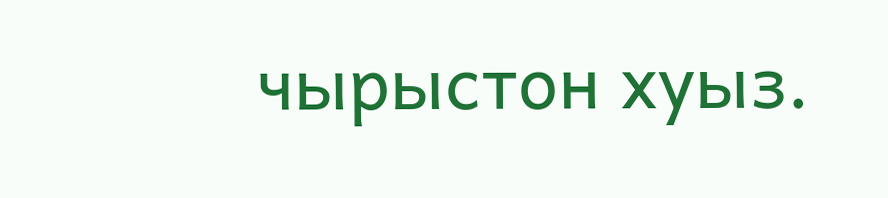чырыстон хуыз.